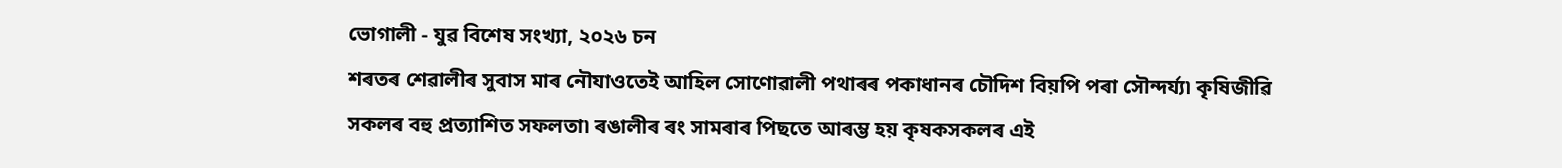ভোগালী - যুৱ বিশেষ সংখ্যা, ২০২৬ চন
শৰতৰ শেৱালীৰ সুবাস মাৰ নৌযাওতেই আহিল সোণোৱালী পথাৰৰ পকাধানৰ চৌদিশ বিয়পি পৰা সৌন্দৰ্য্য৷ কৃষিজীৱি সকলৰ বহু প্ৰত্যাশিত সফলতা৷ ৰঙালীৰ ৰং সামৰাৰ পিছতে আৰম্ভ হয় কৃষকসকলৰ এই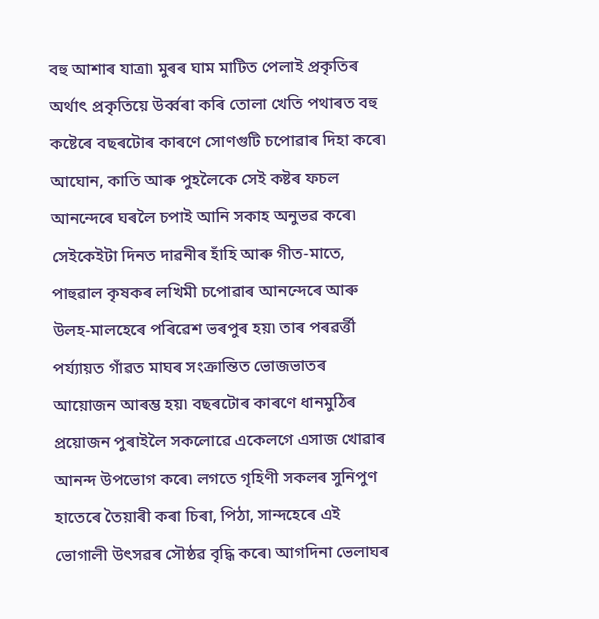বহু আশাৰ যাত্ৰা৷ মুৰৰ ঘাম মাটিত পেলাই প্ৰকৃতিৰ অৰ্থাৎ প্ৰকৃতিয়ে উৰ্ব্বৰা কৰি তোলা খেতি পথাৰত বহু কষ্টেৰে বছৰটোৰ কাৰণে সোণগুটি চপোৱাৰ দিহা কৰে৷ আঘোন, কাতি আৰু পুহলৈকে সেই কষ্টৰ ফচল আনন্দেৰে ঘৰলৈ চপাই আনি সকাহ অনুভৱ কৰে৷ সেইকেইটা দিনত দাৱনীৰ হাঁহি আৰু গীত-মাতে, পাহুৱাল কৃষকৰ লখিমী চপোৱাৰ আনন্দেৰে আৰু উলহ-মালহেৰে পৰিৱেশ ভৰপুৰ হয়৷ তাৰ পৰৱৰ্ত্তী পৰ্য্যায়ত গাঁৱত মাঘৰ সংক্ৰান্তিত ভোজভাতৰ আয়োজন আৰম্ভ হয়৷ বছৰটোৰ কাৰণে ধানমুঠিৰ প্ৰয়োজন পুৰাইলৈ সকলোৱে একেলগে এসাজ খোৱাৰ আনন্দ উপভোগ কৰে৷ লগতে গৃহিণী সকলৰ সুনিপুণ হাতেৰে তৈয়াৰী কৰা চিৰা, পিঠা, সান্দহেৰে এই ভোগালী উৎসৱৰ সৌষ্ঠৱ বৃদ্ধি কৰে৷ আগদিনা ভেলাঘৰ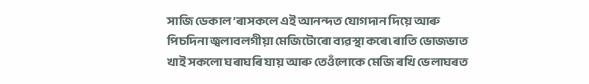সাজি ডেকাল’ৰাসকলে এই আনন্দত যোগদান দিয়ে আৰু পিচদিনা জ্বলাবলগীয়া মেজিটোৰো ব্যৱস্থা কৰে৷ ৰাতি ভোজভাত খাই সকলো ঘৰাঘৰি যায় আৰু তেওঁলোকে মেজি ৰখি ভেলাঘৰত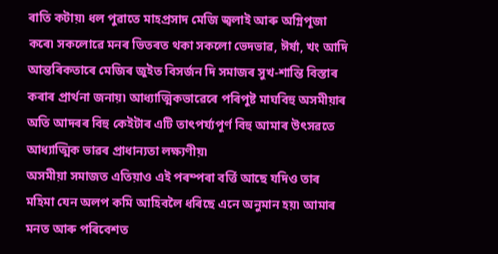ৰাতি কটায়৷ ধল পুৱাতে মাহপ্ৰসাদ মেজি জ্বলাই আৰু অগ্নিপূজা কৰে৷ সকলোৱে মনৰ ভিতৰত থকা সকলো ভেদভাৱ, ঈৰ্ষা, খং আদি আন্তৰিকতাৰে মেজিৰ জুইত বিসৰ্জন দি সমাজৰ সুখ-শান্তি বিস্তাৰ কৰাৰ প্ৰাৰ্থনা জনায়৷ আধ্যাত্মিকভাৱেৰে পৰিপুষ্ট মাঘবিহু অসমীয়াৰ অতি আদৰৰ বিহু কেইটাৰ এটি তাৎপৰ্য্যপূৰ্ণ বিহু আমাৰ উৎসৱতে আধ্যাত্মিক ভাৱৰ প্ৰাধান্যতা লক্ষ্যণীয়৷
অসমীয়া সমাজত এতিয়াও এই পৰম্পৰা বৰ্ত্তি আছে যদিও তাৰ মহিমা যেন অলপ কমি আহিবলৈ ধৰিছে এনে অনুমান হয়৷ আমাৰ মনত আৰু পৰিবেশত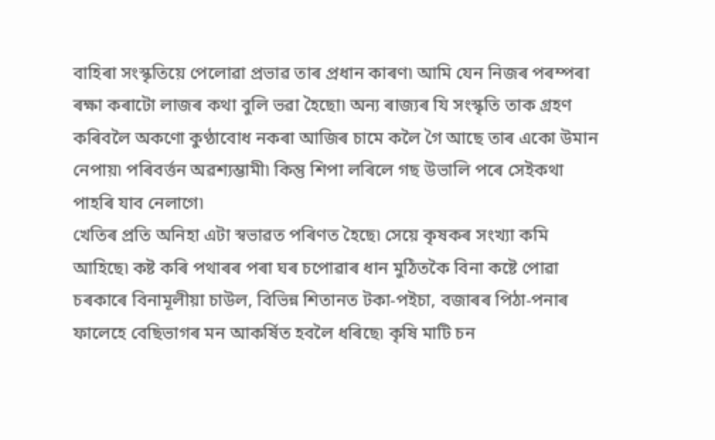বাহিৰা সংস্কৃতিয়ে পেলোৱা প্ৰভাৱ তাৰ প্ৰধান কাৰণ৷ আমি যেন নিজৰ পৰম্পৰা ৰক্ষা কৰাটো লাজৰ কথা বুলি ভৱা হৈছো৷ অন্য ৰাজ্যৰ যি সংস্কৃতি তাক গ্ৰহণ কৰিবলৈ অকণো কুণ্ঠাবোধ নকৰা আজিৰ চামে কলৈ গৈ আছে তাৰ একো উমান নেপায়৷ পৰিবৰ্ত্তন অৱশ্যম্ভামী৷ কিন্তু শিপা লৰিলে গছ উভালি পৰে সেইকথা পাহৰি যাব নেলাগে৷
খেতিৰ প্ৰতি অনিহা এটা স্বভাৱত পৰিণত হৈছে৷ সেয়ে কৃষকৰ সংখ্যা কমি আহিছে৷ কষ্ট কৰি পথাৰৰ পৰা ঘৰ চপোৱাৰ ধান মুঠিতকৈ বিনা কষ্টে পোৱা চৰকাৰে বিনামূলীয়া চাউল, বিভিন্ন শিতানত টকা-পইচা, বজাৰৰ পিঠা-পনাৰ ফালেহে বেছিভাগৰ মন আকৰ্ষিত হবলৈ ধৰিছে৷ কৃষি মাটি চন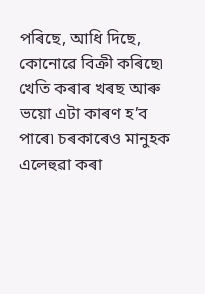পৰিছে, আধি দিছে, কোনোৱে বিক্ৰী কৰিছে৷ খেতি কৰাৰ খৰছ আৰু ভয়ো এটা কাৰণ হ’ব পাৰে৷ চৰকাৰেও মানুহক এলেহুৱা কৰা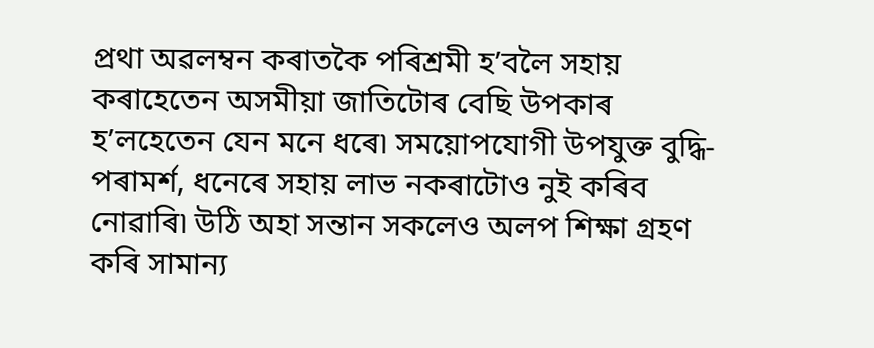প্ৰথা অৱলম্বন কৰাতকৈ পৰিশ্ৰমী হ’বলৈ সহায় কৰাহেতেন অসমীয়া জাতিটোৰ বেছি উপকাৰ হ’লহেতেন যেন মনে ধৰে৷ সময়োপযোগী উপযুক্ত বুদ্ধি-পৰামৰ্শ, ধনেৰে সহায় লাভ নকৰাটোও নুই কৰিব নোৱাৰি৷ উঠি অহা সন্তান সকলেও অলপ শিক্ষা গ্ৰহণ কৰি সামান্য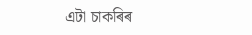এটা চাকৰিৰ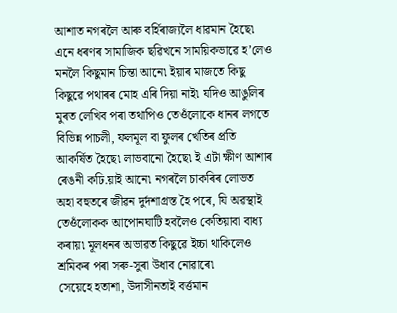আশাত নগৰলৈ আৰু বৰ্হিৰাজ্যলৈ ধাৱমান হৈছে৷ এনে ধৰণৰ সামাজিক ছৱিখনে সাময়িকভাৱে হ’লেও মনলৈ কিছুমান চিন্তা আনে৷ ইয়াৰ মাজতে কিছু কিছুৱে পথাৰৰ মোহ এৰি দিয়া নাই৷ যদিও আঙুলিৰ মুৰত লেখিব পৰা তথাপিও তেওঁলোকে ধানৰ লগতে বিভিন্ন পাচলী, ফলমূল বা ফুলৰ খেতিৰ প্ৰতি আকৰ্ষিত হৈছে৷ লাভবানো হৈছে৷ ই এটা ক্ষীণ আশাৰ ৰেঙনী কঢি.য়াই আনে৷ নগৰলৈ চাকৰিৰ লোভত অহা বহুতৰে জীৱন দুৰ্দশাগ্ৰস্ত হৈ পৰে, যি অৱস্থাই তেওঁলোকক আপোনঘাটি হবলৈও কেতিয়াবা বাধ্য কৰায়৷ মূলধনৰ অভাৱত কিছুৱে ইচ্চা থাকিলেও শ্ৰমিকৰ পৰা সৰু-সুৰা উধাব নোৱাৰে৷
সেয়েহে হতাশা, উদাসীনতাই বৰ্ত্তমান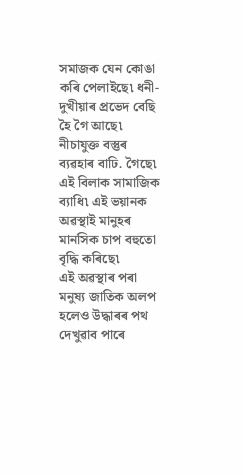সমাজক যেন কোঙা কৰি পেলাইছে৷ ধনী-দুখীয়াৰ প্ৰভেদ বেছি হৈ গৈ আছে৷ নীচাযুক্ত বস্তুৰ ব্যৱহাৰ বাঢি. গৈছে৷ এই বিলাক সামাজিক ব্যাধি৷ এই ভয়ানক অৱস্থাই মানুহৰ মানসিক চাপ বহুতো বৃদ্ধি কৰিছে৷
এই অৱস্থাৰ পৰা মনুষ্য জাতিক অলপ হলেও উদ্ধাৰৰ পথ দেখুৱাব পাৰে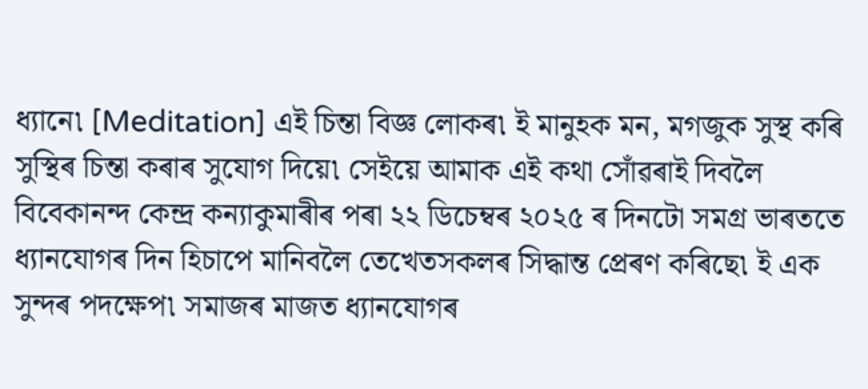ধ্যানে৷ [Meditation] এই চিন্তা বিজ্ঞ লোকৰ৷ ই মানুহক মন, মগজুক সুস্থ কৰি সুস্থিৰ চিন্তা কৰাৰ সুযোগ দিয়ে৷ সেইয়ে আমাক এই কথা সোঁৱৰাই দিবলৈ বিবেকানন্দ কেন্দ্ৰ কন্যাকুমাৰীৰ পৰা ২২ ডিচেম্বৰ ২০২৫ ৰ দিনটো সমগ্ৰ ভাৰততে ধ্যানযোগৰ দিন হিচাপে মানিবলৈ তেখেতসকলৰ সিদ্ধান্ত প্ৰেৰণ কৰিছে৷ ই এক সুন্দৰ পদক্ষেপ৷ সমাজৰ মাজত ধ্যানযোগৰ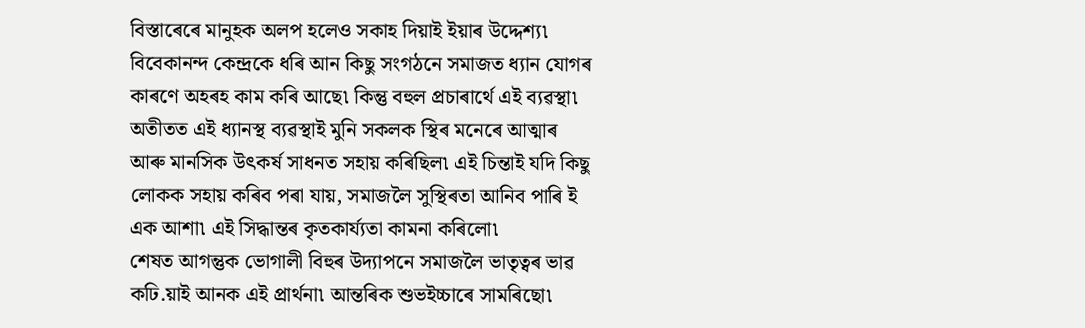বিস্তাৰেৰে মানুহক অলপ হলেও সকাহ দিয়াই ইয়াৰ উদ্দেশ্য৷ বিবেকানন্দ কেন্দ্ৰকে ধৰি আন কিছু সংগঠনে সমাজত ধ্যান যোগৰ কাৰণে অহৰহ কাম কৰি আছে৷ কিন্তু বহুল প্ৰচাৰাৰ্থে এই ব্যৱস্থা৷ অতীতত এই ধ্যানস্থ ব্যৱস্থাই মুনি সকলক স্থিৰ মনেৰে আত্মাৰ আৰু মানসিক উৎকৰ্ষ সাধনত সহায় কৰিছিল৷ এই চিন্তাই যদি কিছু লোকক সহায় কৰিব পৰা যায়, সমাজলৈ সুস্থিৰতা আনিব পাৰি ই এক আশা৷ এই সিদ্ধান্তৰ কৃতকাৰ্য্যতা কামনা কৰিলো৷
শেষত আগন্তুক ভোগালী বিহুৰ উদ্যাপনে সমাজলৈ ভাতৃত্বৰ ভাৱ কঢি.য়াই আনক এই প্ৰাৰ্থনা৷ আন্তৰিক শুভইচ্চাৰে সামৰিছো৷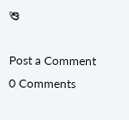শু

Post a Comment
0 Comments